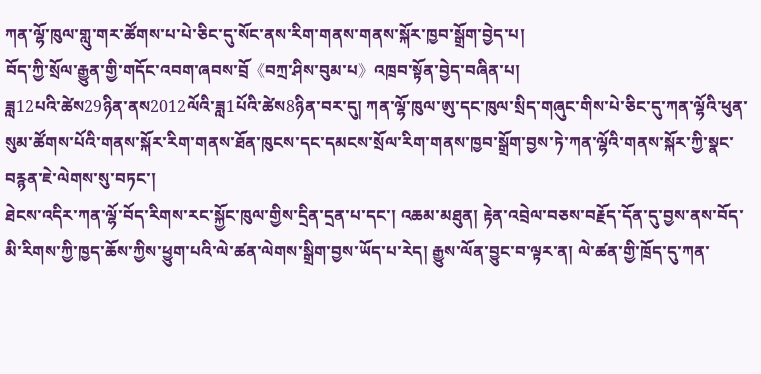ཀན་ལྷོ་ཁུལ་གླུ་གར་ཚོགས་པ་པེ་ཅིང་དུ་སོང་ནས་རིག་གནས་གནས་སྐོར་ཁྱབ་སྒྲོག་བྱེད་པ།
བོད་ཀྱི་སྲོལ་རྒྱུན་གྱི་གདོང་འབག་ཞབས་བྲོ《བཀྲ་ཤིས་བུམ་པ》འཁྲབ་སྟོན་བྱེད་བཞིན་པ།
ཟླ12པའི་ཚེས29ཉིན་ནས2012ལོའི་ཟླ1པོའི་ཚེས8ཉིན་བར་དུ། ཀན་ལྷོ་ཁུལ་ཨུ་དང་ཁུལ་སྲིད་གཞུང་གིས་པེ་ཅིང་དུ་ཀན་ལྷོའི་ཕུན་སུམ་ཚོགས་པོའི་གནས་སྐོར་རིག་གནས་ཐོན་ཁུངས་དང་དམངས་སྲོལ་རིག་གནས་ཁྱབ་སྒྲོག་བྱས་ཏེ་ཀན་ལྷོའི་གནས་སྐོར་ཀྱི་སྣང་བརྙན་ཇེ་ལེགས་སུ་བཏང་།
ཐེངས་འདིར་ཀན་ལྷོ་བོད་རིགས་རང་སྐྱོང་ཁུལ་གྱིས་དྲིན་དྲན་པ་དང་། འཆམ་མཐུན། རྟེན་འབྲེལ་བཅས་བརྗོད་དོན་དུ་བྱས་ནས་བོད་མི་རིགས་ཀྱི་ཁྱད་ཆོས་ཀྱིས་ཕྱུག་པའི་ལེ་ཚན་ལེགས་སྒྲིག་བྱས་ཡོད་པ་རེད། རྒྱུས་ལོན་བྱུང་བ་ལྟར་ན། ལེ་ཚན་གྱི་ཁྲོད་དུ་ཀན་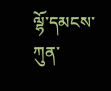ལྷོ་དམངས་ཀུན་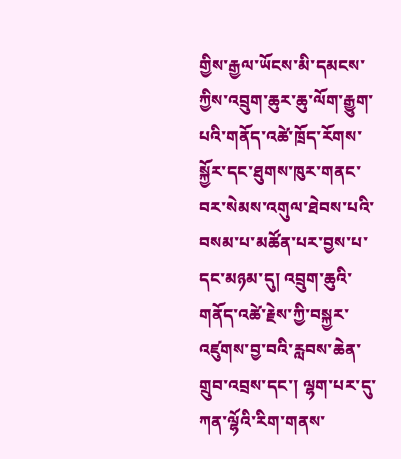གྱིས་རྒྱལ་ཡོངས་མི་དམངས་ཀྱིས་འབྲུག་ཆུར་ཆུ་ལོག་རྒྱུག་པའི་གནོད་འཚེ་ཁྲོད་རོགས་སྐྱོར་དང་ཐུགས་ཁུར་གནང་བར་སེམས་འགུལ་ཐེབས་པའི་བསམ་པ་མཚོན་པར་བྱས་པ་དང་མཉམ་དུ། འབྲུག་ཆུའི་གནོད་འཚེ་རྗེས་ཀྱི་བསྐྱར་འཛུགས་བྱ་བའི་རླབས་ཆེན་གྲུབ་འབྲས་དང་། ལྷག་པར་དུ་ཀན་ལྷོའི་རིག་གནས་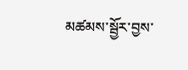མཚམས་སྦྱོར་བྱས་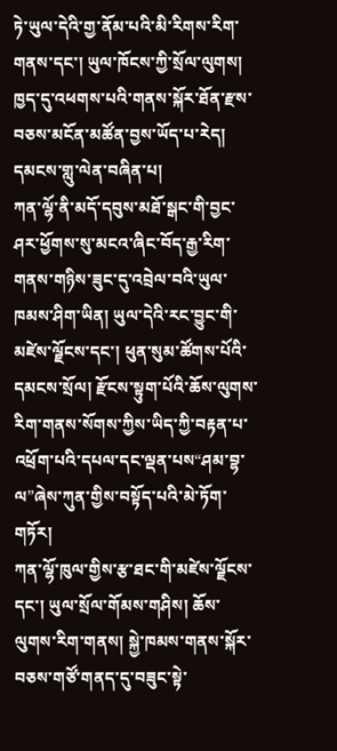ཏེ་ཡུལ་དེའི་གྱ་ནོམ་པའི་མི་རིགས་རིག་གནས་དང་། ཡུལ་ཁོངས་ཀྱི་སྲོལ་ལུགས། ཁྱད་དུ་འཕགས་པའི་གནས་སྐོར་ཐོན་རྫས་བཅས་མངོན་མཚོན་བྱས་ཡོད་པ་རེད།
དམངས་གླུ་ལེན་བཞིན་པ།
ཀན་ལྷོ་ནི་མདོ་དབུས་མཐོ་སྒང་གི་བྱང་ཤར་ཕྱོགས་སུ་མངའ་ཞིང་བོད་རྒྱ་རིག་གནས་གཉིས་ཟུང་དུ་འབྲེལ་བའི་ཡུལ་ཁམས་ཤིག་ཡིན། ཡུལ་དེའི་རང་བྱུང་གི་མཛེས་ལྗོངས་དང་། ཕུན་སུམ་ཚོགས་པོའི་དམངས་སྲོལ། རྫོངས་སྟུག་པོའི་ཆོས་ལུགས་རིག་གནས་སོགས་ཀྱིས་ཡིད་ཀྱི་བརྟན་པ་འཕྲོག་པའི་དཔལ་དང་ལྡན་པས“ཤམ་བྷ་ལ”ཞེས་ཀུན་གྱིས་བསྟོད་པའི་མེ་ཏོག་གཏོར།
ཀན་ལྷོ་ཁུལ་གྱིས་རྩ་ཐང་གི་མཛེས་ལྗོངས་དང་། ཡུལ་སྲོལ་གོམས་གཤིས། ཆོས་ལུགས་རིག་གནས། སྐྱེ་ཁམས་གནས་སྐོར་བཅས་གཙོ་གནད་དུ་བཟུང་སྟེ་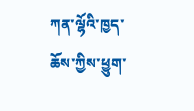ཀན་ལྷོའི་ཁྱད་ཆོས་ཀྱིས་ཕྱུག་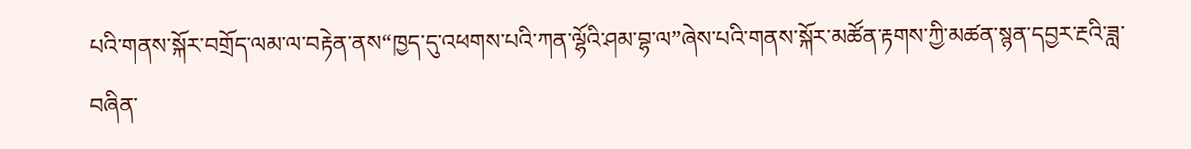པའི་གནས་སྐོར་བགྲོད་ལམ་ལ་བརྟེན་ནས“ཁྱད་དུ་འཕགས་པའི་ཀན་ལྷོའི་ཤམ་བྷ་ལ”ཞེས་པའི་གནས་སྐོར་མཚོན་རྟགས་ཀྱི་མཚན་སྙན་དབྱར་རྔའི་ཟླ་བཞིན་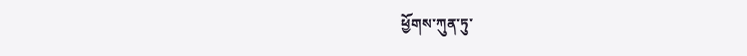ཕྱོགས་ཀུན་ཏུ་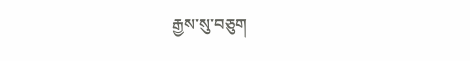རྒྱས་སུ་བཅུག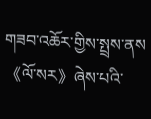གཟབ་འཆོར་གྱིས་སྤྲས་ནས《ལོ་སར》ཞེས་པའི་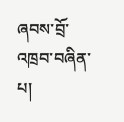ཞབས་བྲོ་འཁྲབ་བཞིན་པ།